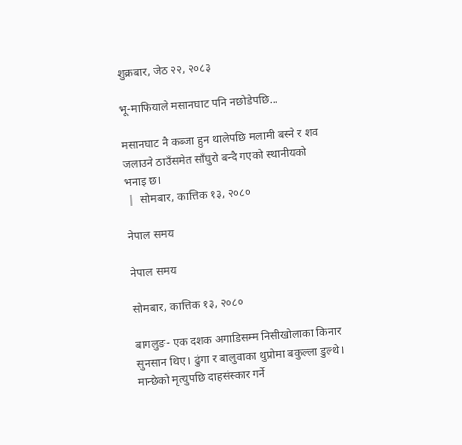शुक्रबार, जेठ २२, २०८३

भू-माफियाले मसानघाट पनि नछोडेपछि...

मसानघाट नै कब्जा हुन थालेपछि मलामी बस्ने र शव जलाउने ठाउँसमेत साँघुरो बन्दै गएको स्थानीयको भनाइ छ।
 |  सोमबार, कात्तिक १३, २०८०

नेपाल समय

नेपाल समय

सोमबार, कात्तिक १३, २०८०

बागलुङ- एक दशक अगाडिसम्म निसीखोलाका किनार सुनसान थिए। ढुंगा र बालुवाका थुप्रोमा बकुल्ला डुल्थे। मान्छेको मृत्युपछि दाहसंस्कार गर्ने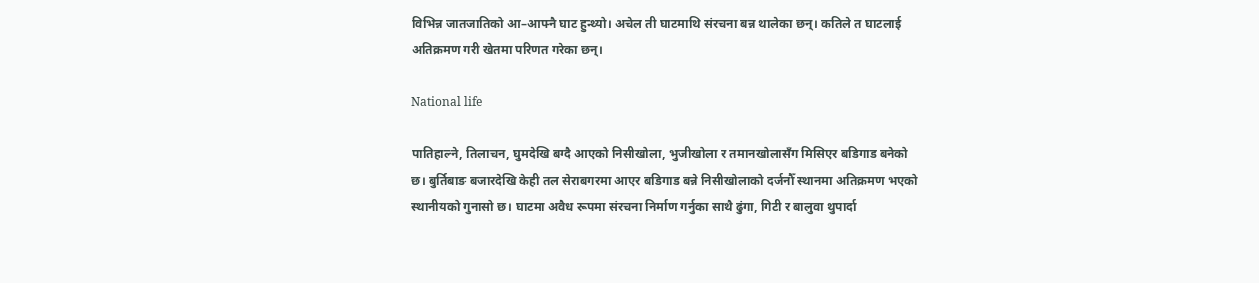विभिन्न जातजातिको आ–आफ्नै घाट हुन्थ्यो। अचेल ती घाटमाथि संरचना बन्न थालेका छन्। कतिले त घाटलाई अतिक्रमण गरी खेतमा परिणत गरेका छन्।

National life

पातिहाल्ने, तिलाचन, घुमदेखि बग्दै आएको निसीखोला, भुजीखोला र तमानखोलासँग मिसिएर बडिगाड बनेको छ। बुर्तिबाङ बजारदेखि केही तल सेराबगरमा आएर बडिगाड बन्ने निसीखोलाको दर्जनौँ स्थानमा अतिक्रमण भएको स्थानीयको गुनासो छ। घाटमा अवैध रूपमा संरचना निर्माण गर्नुका साथै ढुंगा, गिटी र बालुवा थुपार्दा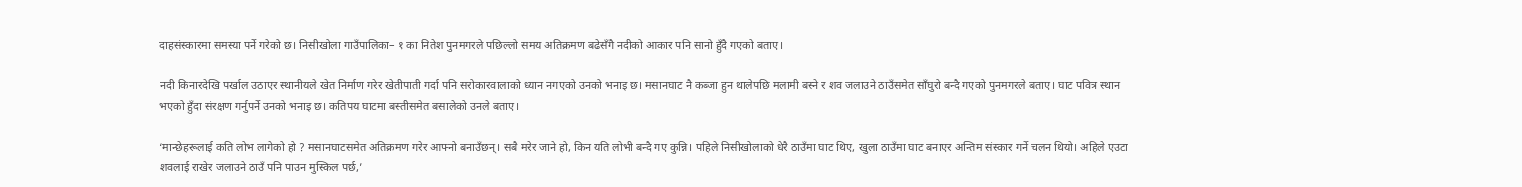दाहसंस्कारमा समस्या पर्ने गरेको छ। निसीखोला गाउँपालिका– १ का नितेश पुनमगरले पछिल्लो समय अतिक्रमण बढेसँगै नदीको आकार पनि सानो हुँदै गएको बताए।

नदी किनारदेखि पर्खाल उठाएर स्थानीयले खेत निर्माण गरेर खेतीपाती गर्दा पनि सरोकारवालाको ध्यान नगएको उनको भनाइ छ। मसानघाट नै कब्जा हुन थालेपछि मलामी बस्ने र शव जलाउने ठाउँसमेत साँघुरो बन्दै गएको पुनमगरले बताए। घाट पवित्र स्थान भएको हुँदा संरक्षण गर्नुपर्ने उनको भनाइ छ। कतिपय घाटमा बस्तीसमेत बसालेको उनले बताए।

‘मान्छेहरूलाई कति लोभ लागेको हो ? मसानघाटसमेत अतिक्रमण गरेर आफ्नो बनाउँछन्। सबै मरेर जाने हो, किन यति लोभी बन्दै गए कुन्नि। पहिले निसीखोलाको धेरै ठाउँमा घाट थिए, खुला ठाउँमा घाट बनाएर अन्तिम संस्कार गर्ने चलन थियो। अहिले एउटा शवलाई राखेर जलाउने ठाउँ पनि पाउन मुस्किल पर्छ,’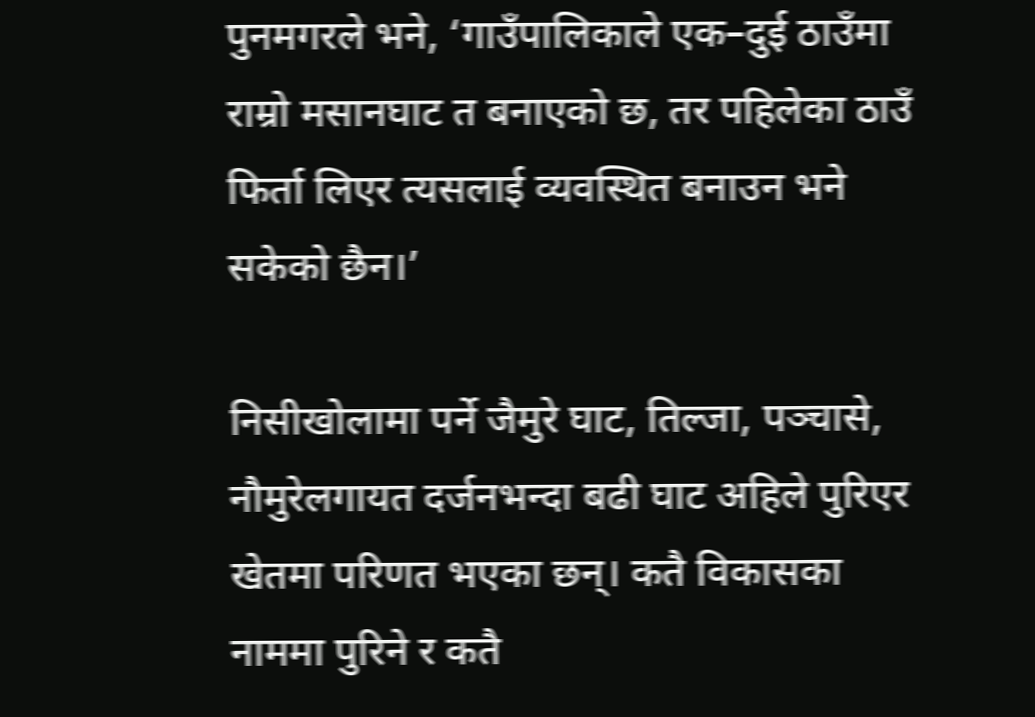पुनमगरले भने, ‘गाउँपालिकाले एक–दुई ठाउँमा राम्रो मसानघाट त बनाएको छ, तर पहिलेका ठाउँ फिर्ता लिएर त्यसलाई व्यवस्थित बनाउन भने सकेको छैन।’

निसीखोलामा पर्ने जैमुरे घाट, तिल्जा, पञ्चासे, नौमुरेलगायत दर्जनभन्दा बढी घाट अहिले पुरिएर खेतमा परिणत भएका छन्। कतै विकासका नाममा पुरिने र कतै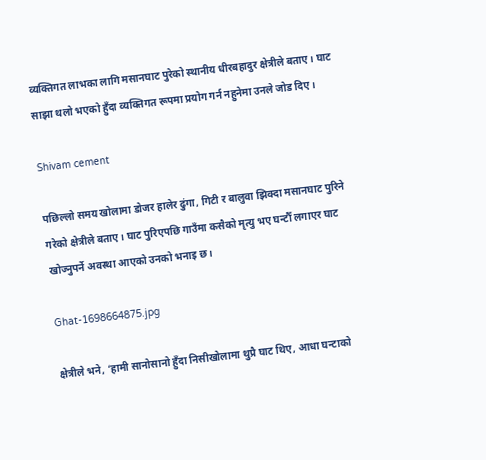व्यक्तिगत लाभका लागि मसानघाट पुरेको स्थानीय धीरबहादुर क्षेत्रीले बताए। घाट साझा थलो भएको हुँदा व्यक्तिगत रूपमा प्रयोग गर्न नहुनेमा उनले जोड दिए।

Shivam cement

पछिल्लो समय खोलामा डोजर हालेर ढुंगा, गिटी र बालुवा झिक्दा मसानघाट पुरिने गरेको क्षेत्रीले बताए। घाट पुरिएपछि गाउँमा कसैको मृत्यु भए घन्टौँ लगाएर घाट खोज्नुपर्ने अवस्था आएको उनको भनाइ छ।

Ghat-1698664875.jpg

क्षेत्रीले भने, ‘हामी सानोसानो हुँदा निसीखोलामा थुप्रै घाट थिए, आधा घन्टाको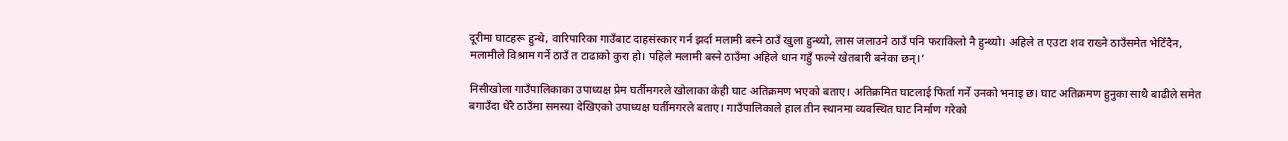दूरीमा घाटहरू हुन्थे, वारिपारिका गाउँबाट दाहसंस्कार गर्न झर्दा मलामी बस्ने ठाउँ खुला हुन्थ्यो, लास जलाउने ठाउँ पनि फराकिलो नै हुन्थ्यो। अहिले त एउटा शव राख्ने ठाउँसमेत भेटिँदैन, मलामीले विश्राम गर्ने ठाउँ त टाढाको कुरा हो। पहिले मलामी बस्ने ठाउँमा अहिले धान गहुँ फल्ने खेतबारी बनेका छन्।’

निसीखोला गाउँपालिकाका उपाध्यक्ष प्रेम घर्तीमगरले खोलाका केही घाट अतिक्रमण भएको बताए। अतिक्रमित घाटलाई फिर्ता गर्ने उनको भनाइ छ। घाट अतिक्रमण हुनुका साथै बाढीले समेत बगाउँदा धेरै ठाउँमा समस्या देखिएको उपाध्यक्ष घर्तीमगरले बताए। गाउँपालिकाले हाल तीन स्थानमा व्यवस्थित घाट निर्माण गरेको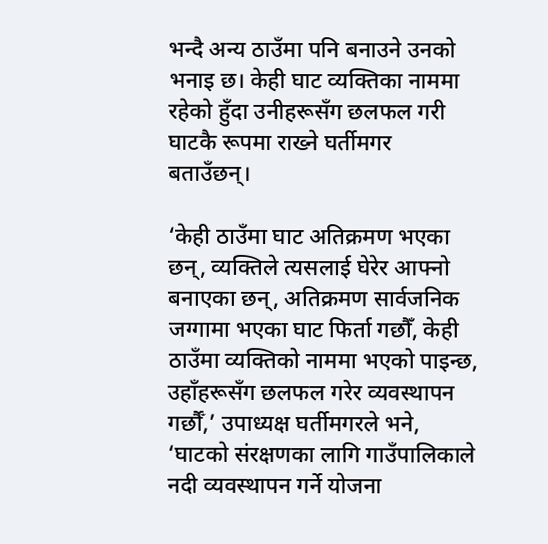भन्दै अन्य ठाउँमा पनि बनाउने उनको भनाइ छ। केही घाट व्यक्तिका नाममा रहेको हुँदा उनीहरूसँग छलफल गरी घाटकै रूपमा राख्ने घर्तीमगर बताउँछन्।

‘केही ठाउँमा घाट अतिक्रमण भएका छन्, व्यक्तिले त्यसलाई घेरेर आफ्नो बनाएका छन्, अतिक्रमण सार्वजनिक जग्गामा भएका घाट फिर्ता गछौँ, केही ठाउँमा व्यक्तिको नाममा भएको पाइन्छ, उहाँहरूसँग छलफल गरेर व्यवस्थापन गर्छौँ,’ उपाध्यक्ष घर्तीमगरले भने, ‘घाटको संरक्षणका लागि गाउँपालिकाले नदी व्यवस्थापन गर्ने योजना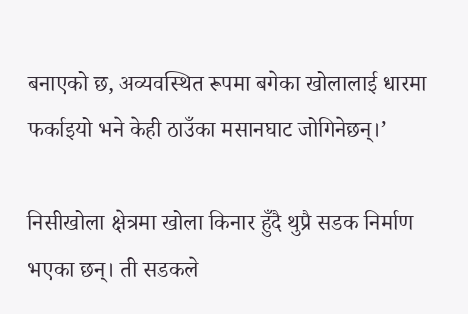बनाएको छ, अव्यवस्थित रूपमा बगेका खोलालाई धारमा फर्काइयो भने केही ठाउँका मसानघाट जोगिनेछन्।’

निसीखोला क्षेत्रमा खोला किनार हुँदै थुप्रै सडक निर्माण भएका छन्। ती सडकले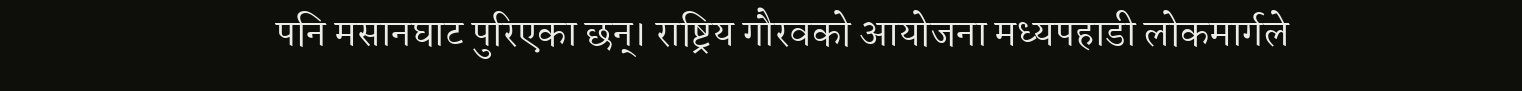पनि मसानघाट पुरिएका छन्। राष्ट्रिय गौरवको आयोजना मध्यपहाडी लोकमार्गले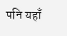पनि यहाँ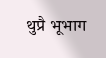थुप्रै भूभाग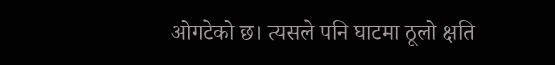ओगटेको छ। त्यसले पनि घाटमा ठूलो क्षति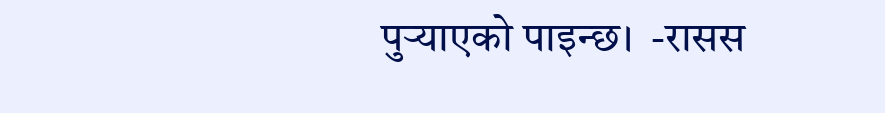पुर्‍याएको पाइन्छ।  -रासस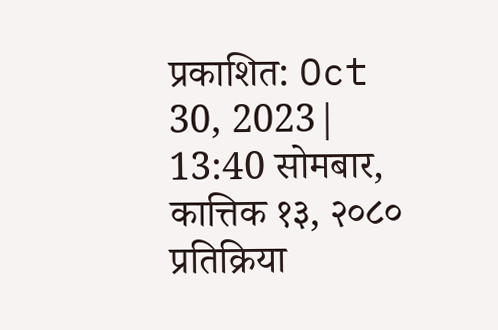प्रकाशित: Oct 30, 2023| 13:40 सोमबार, कात्तिक १३, २०८०
प्रतिक्रिया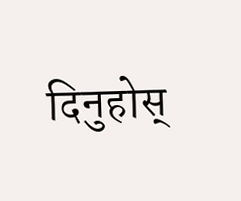दिनुहोस्